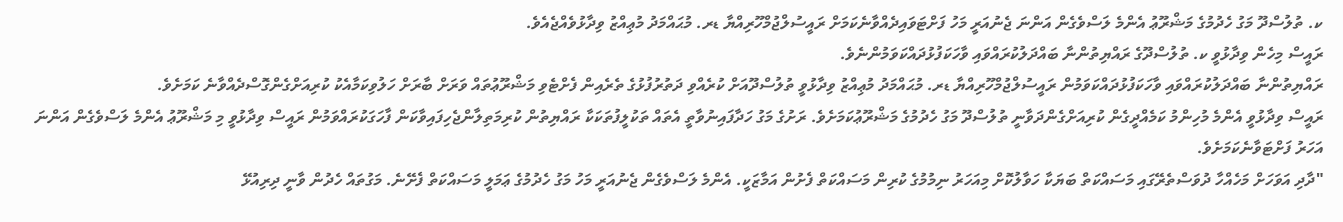ކ. ތުލުސްދޫ މަގު ހެދުމުގެ މަޝްރޫޢު އެންމެ ލަސްވެގެން އަންނަ ޖެނުއަރީ މަހު ފަށްޓަވައިދެއްވާނެކަމަށް ރައީސުލްޖުމްހޫރިއްޔާ ޑރ. މުޙައްމަދު މުޢިއްޒު ވިދާޅުވެއްޖެއެވެ.
ރައީސް މިހެން ވިދާޅުވީ ކ. ތުލުސްދޫގެ ރައްޔިތުންނާ ބައްދަލުކުރައްވައި ވާހަކަފުޅުދައްކަވަމުންނެވެ.
ރައްޔިތުންނާ ބައްދަލުކުރައްވައި ވާހަކަފުޅުދައްކަވަމުން ރައީސުލްޖުމްހޫރިއްޔާ ޑރ. މުޙައްމަދު މުޢިއްޒު ވިދާޅުވީ ތުލުސްދޫއަށް ކުރެއްވި ދަތުރުފުޅުގެ ތެރެއިން ފެށްޓެވި މަޝްރޫޢުތައް ވަރަށް ބާރަށް ހަލުވިކަމާއެކު ކުރިއަށްގެންގޮސްދެއްވާނެ ކަމަށެވެ.
ރައީސް ވިދާޅުވީ އެންމެ މުހިންމު ކަމެއްދީގެން ކުރިއަށްގެންދަވާނީ ތުލުސްދޫ މަގު ހެދުމުގެ މަޝްރޫޢުކަމަށެވެ. ރަށުގެ މަގު ހަދާފައިނުވާތީ އެތައް ތަކުލީފުތަކަކާ ރައްޔިތުން ކުރިމަތިލާންޖެހިފައިވާކަން ފާހަގަކުރައްވަމުން ރައީސް ވިދާޅުވީ މި މަޝްރޫޢު އެންމެ ލަސްވެގެން އަންނަ އަހަރު ފަށްޓަވާނެކަމަށެވެ.
"ދާދި އަވަހަށް މަހެއްހާ ދުވަސްތެރޭގައި މަސައްކަތް ބަޔަކާ ހަވާލުކޮށް މިއަހަރު ނިމުމުގެ ކުރިން މަސައްކަތް ފެށުން އަމާޒަކީ. އެންމެ ލަސްވެގެން ޖެނުއަރީ މަހު މަގު ހެދުމުގެ ޢަމަލީ މަސައްކަތް ފެށޭނެ. މަގުތައް ހެދުން ވާނީ ދިރިއުޅޭ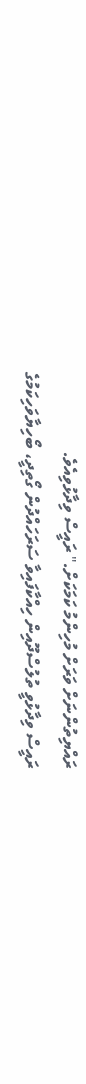ރައްޔިތުންނަށް ވަރަށް މުހިންމު ކަމަކަށް." ރައީސް ވިދާޅުވިއެވެ.
ރައީސް ވިދާޅުވީ ތުލުސްދޫއިން ހިއްކާފައިވާ ސަރަހައްދުން ގޯތިދީ، ބޯހިޔާވަހިކަމުގެ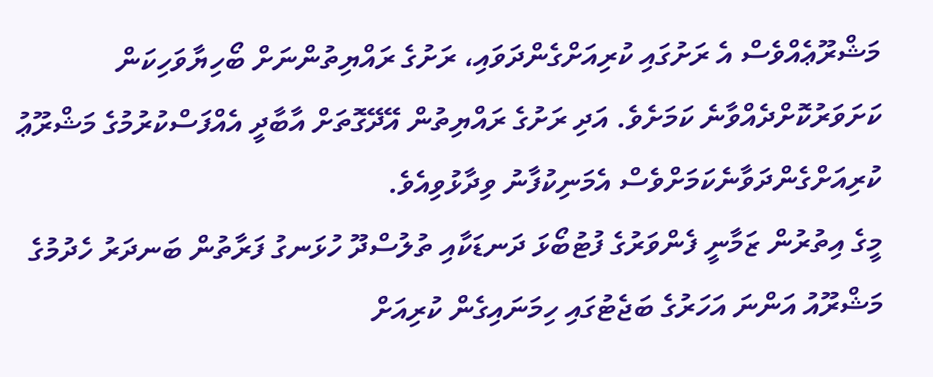މަޝްރޫޢެއްވެސް އެ ރަށުގައި ކުރިއަށްގެންދަވައި، ރަށުގެ ރައްޔިތުންނަށް ބޯހިޔާވަހިކަން ކަށަވަރުކޮށްދެއްވާނެ ކަމަށެވެ. އަދި ރަށުގެ ރައްޔިތުން އޭދޭގޮތަށް އާބާދީ އެއްފަސްކުރުމުގެ މަޝްރޫޢު ކުރިއަށްގެންދަވާނެކަމަށްވެސް އެމަނިކުފާނު ވިދާޅުވިއެވެ.
މީގެ އިތުރުން ޒަމާނީ ފެންވަރުގެ ފުޓުބޯޅަ ދަނޑަކާއި ތުލުސްދޫ ހުޅަނގު ފަރާތުން ބަނދަރު ހެދުމުގެ މަޝްރޫއު އަންނަ އަހަރުގެ ބަޖެޓުގައި ހިމަނައިގެން ކުރިއަށް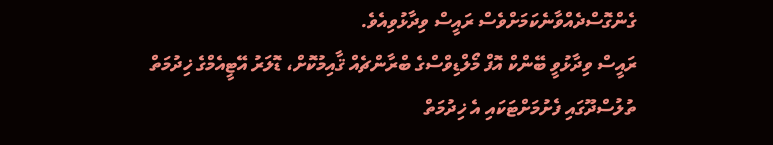ގެންގޮސްދެއްވާނެކަމަށްވެސް ރައީސް ވިދާޅުވިއެވެ.
ރައީސް ވިދާޅުވީ ބޭންކް އޮފް މޯލްޑިވްސްގެ ބްރާންޗެއް ޤާއިމުކޮށް، ޑޮލަރު އޭޓީއެމްގެ ޚިދުމަތް ތުލުސްދޫގައި ފެށުމަށްޓަކައި އެ ޚިދުމަތް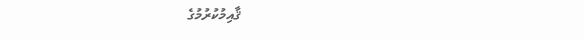ޤާއިމުކުރުމުގެ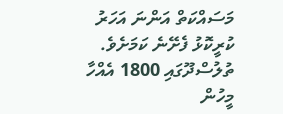މަސައްކަތް އަންނަ އަހަރު ކުރީކޮޅު ފެށޭނެ ކަމަށެވެ. ތުލުސްދޫގައި 1800 އެއްހާ މީހުން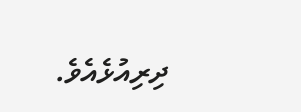ދިރިއުޅެއެވެ.